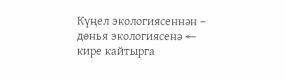Күңел экологиясеннән – дөнья экологиясенә ← кире кайтырга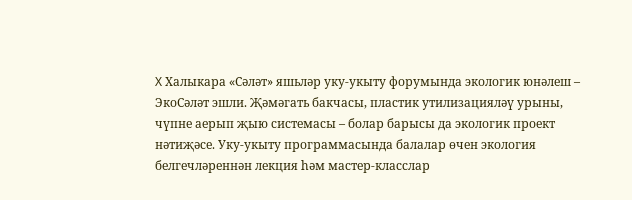X Халыкара «Cәләт» яшьләр уку-укыту форумында экологик юнәлеш – ЭкоСәләт эшли. Җәмәгать бакчасы, пластик утилизацияләү урыны, чүпне аерып җыю системасы – болар барысы да экологик проект нәтиҗәсе. Уку-укыту программасында балалар өчен экология белгечләреннән лекция һәм мастер-класслар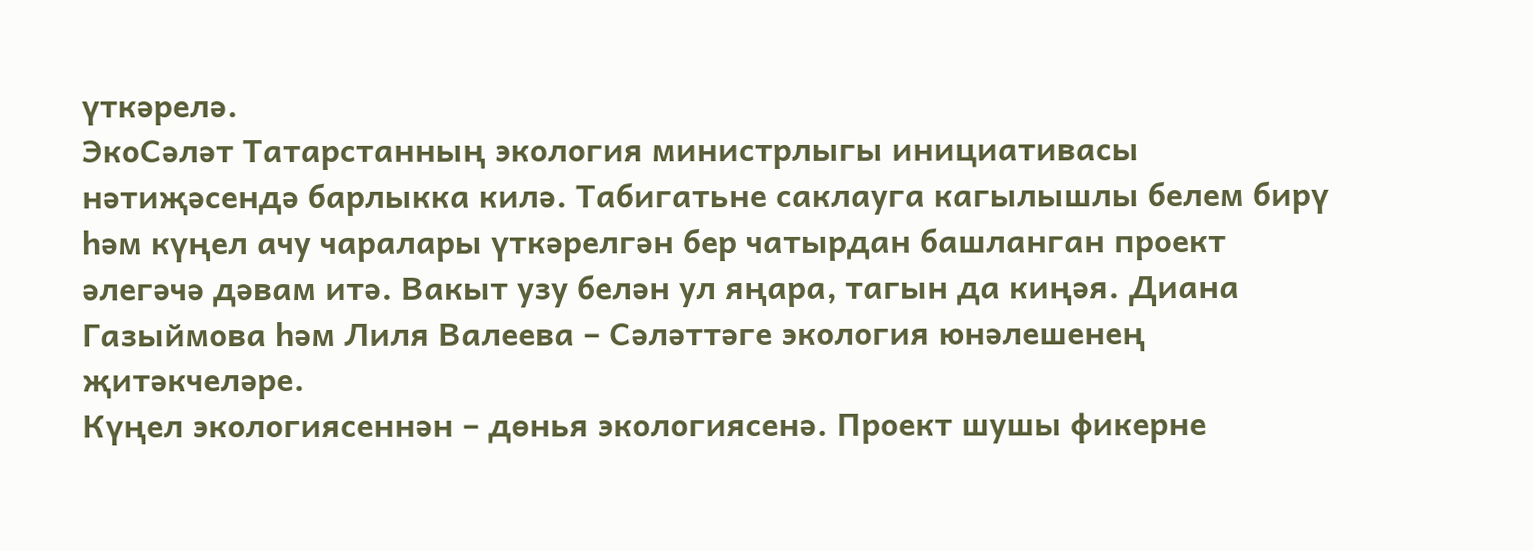үткәрелә.
ЭкоСәләт Татарстанның экология министрлыгы инициативасы нәтиҗәсендә барлыкка килә. Табигатьне саклауга кагылышлы белем бирү һәм күңел ачу чаралары үткәрелгән бер чатырдан башланган проект әлегәчә дәвам итә. Вакыт узу белән ул яңара, тагын да киңәя. Диана Газыймова һәм Лиля Валеева – Сәләттәге экология юнәлешенең җитәкчеләре.
Күңел экологиясеннән – дөнья экологиясенә. Проект шушы фикерне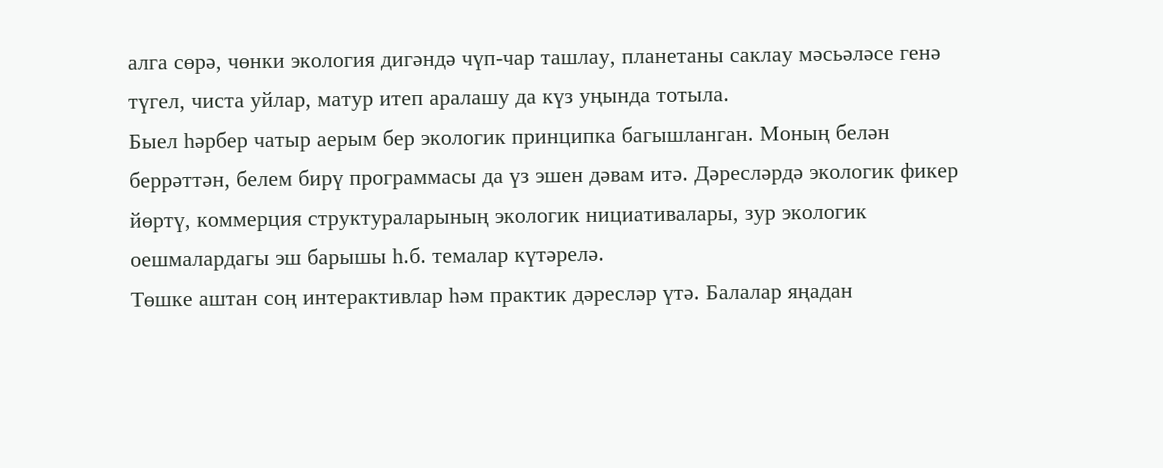алга сөрә, чөнки экология дигәндә чүп-чар ташлау, планетаны саклау мәсьәләсе генә түгел, чиста уйлар, матур итеп аралашу да күз уңында тотыла.
Быел һәрбер чатыр аерым бер экологик принципка багышланган. Моның белән беррәттән, белем бирү программасы да үз эшен дәвам итә. Дәресләрдә экологик фикер йөртү, коммерция структураларының экологик нициативалары, зур экологик оешмалардагы эш барышы һ.б. темалар күтәрелә.
Төшке аштан соң интерактивлар һәм практик дәресләр үтә. Балалар яңадан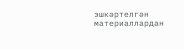эшкәртелгән материаллардан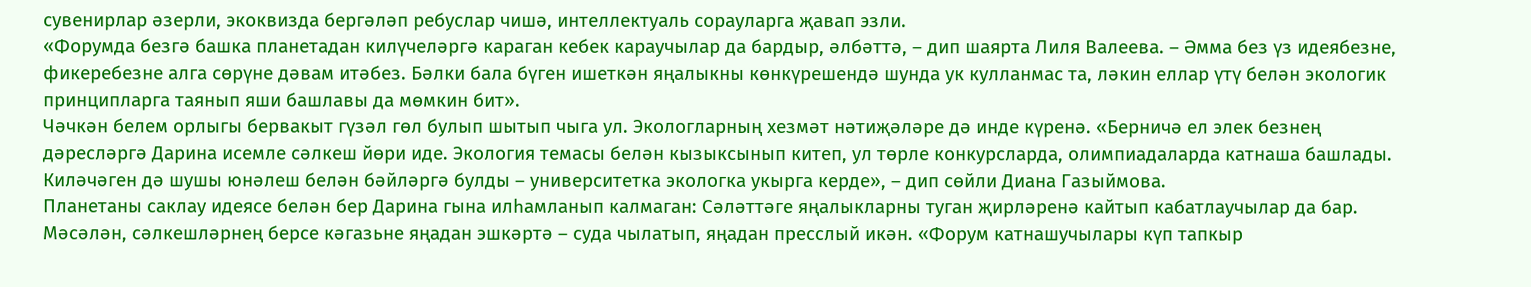сувенирлар әзерли, экоквизда бергәләп ребуслар чишә, интеллектуаль сорауларга җавап эзли.
«Форумда безгә башка планетадан килүчеләргә караган кебек караучылар да бардыр, әлбәттә, – дип шаярта Лиля Валеева. – Әмма без үз идеябезне, фикеребезне алга сөрүне дәвам итәбез. Бәлки бала бүген ишеткән яңалыкны көнкүрешендә шунда ук кулланмас та, ләкин еллар үтү белән экологик принципларга таянып яши башлавы да мөмкин бит».
Чәчкән белем орлыгы бервакыт гүзәл гөл булып шытып чыга ул. Экологларның хезмәт нәтиҗәләре дә инде күренә. «Берничә ел элек безнең дәресләргә Дарина исемле сәлкеш йөри иде. Экология темасы белән кызыксынып китеп, ул төрле конкурсларда, олимпиадаларда катнаша башлады. Киләчәген дә шушы юнәлеш белән бәйләргә булды – университетка экологка укырга керде», – дип сөйли Диана Газыймова.
Планетаны саклау идеясе белән бер Дарина гына илһамланып калмаган: Сәләттәге яңалыкларны туган җирләренә кайтып кабатлаучылар да бар. Мәсәлән, сәлкешләрнең берсе кәгазьне яңадан эшкәртә – суда чылатып, яңадан пресслый икән. «Форум катнашучылары күп тапкыр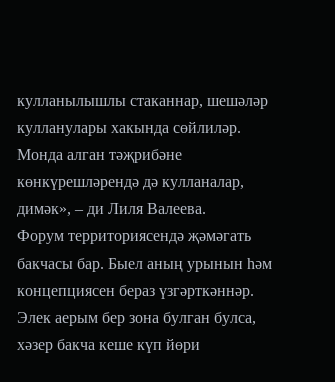кулланылышлы стаканнар, шешәләр кулланулары хакында сөйлиләр. Монда алган тәҗрибәне көнкүрешләрендә дә кулланалар, димәк», – ди Лиля Валеева.
Форум территориясендә җәмәгать бакчасы бар. Быел аның урынын һәм концепциясен бераз үзгәрткәннәр. Элек аерым бер зона булган булса, хәзер бакча кеше күп йөри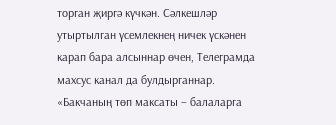торган җиргә күчкән. Сәлкешләр утыртылган үсемлекнең ничек үскәнен карап бара алсыннар өчен, Телеграмда махсус канал да булдырганнар.
«Бакчаның төп максаты – балаларга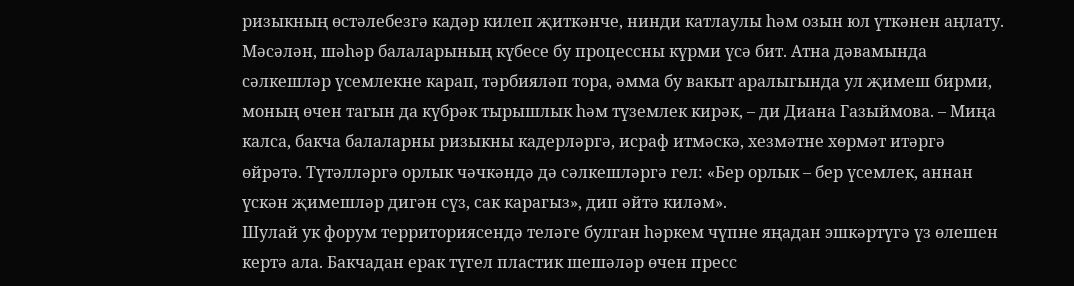ризыкның өстәлебезгә кадәр килеп җиткәнче, нинди катлаулы һәм озын юл үткәнен аңлату. Мәсәлән, шәһәр балаларының күбесе бу процессны күрми үсә бит. Атна дәвамында сәлкешләр үсемлекне карап, тәрбияләп тора, әмма бу вакыт аралыгында ул җимеш бирми, моның өчен тагын да күбрәк тырышлык һәм түземлек кирәк, – ди Диана Газыймова. – Миңа калса, бакча балаларны ризыкны кадерләргә, исраф итмәскә, хезмәтне хөрмәт итәргә өйрәтә. Түтәлләргә орлык чәчкәндә дә сәлкешләргә гел: «Бер орлык – бер үсемлек, аннан үскән җимешләр дигән сүз, сак карагыз», дип әйтә киләм».
Шулай ук форум территориясендә теләге булган һәркем чүпне яңадан эшкәртүгә үз өлешен кертә ала. Бакчадан ерак түгел пластик шешәләр өчен пресс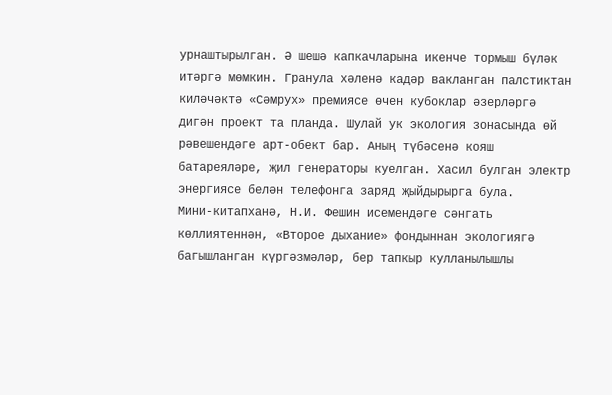урнаштырылган. Ә шешә капкачларына икенче тормыш бүләк итәргә мөмкин. Гранула хәленә кадәр вакланган палстиктан киләчәктә «Сәмрух» премиясе өчен кубоклар әзерләргә дигән проект та планда. Шулай ук экология зонасында өй рәвешендәге арт-обект бар. Аның түбәсенә кояш батареяләре, җил генераторы куелган. Хасил булган электр энергиясе белән телефонга заряд җыйдырырга була.
Мини-китапханә, Н.И. Фешин исемендәге сәнгать көллиятеннән, «Второе дыхание» фондыннан экологиягә багышланган күргәзмәләр, бер тапкыр кулланылышлы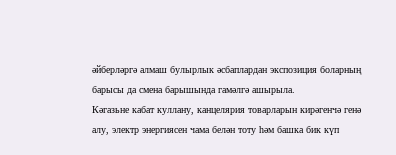әйберләргә алмаш булырлык әсбаплардан экспозиция боларның барысы да смена барышында гамәлгә ашырыла.
Кәгазьне кабат куллану, канцелярия товарларын кирәгенчә генә алу, электр энергиясен чама белән тоту һәм башка бик күп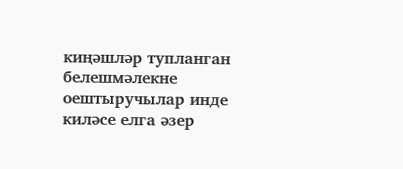киңәшләр тупланган белешмәлекне оештыручылар инде киләсе елга әзер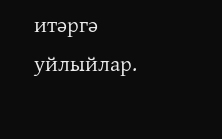итәргә уйлыйлар.